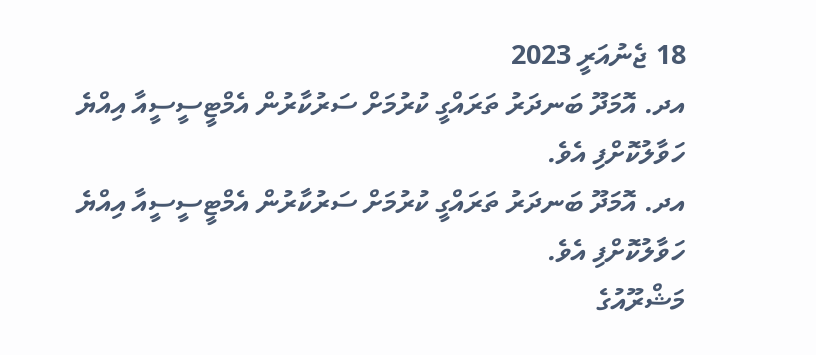18 ޖެނުއަރީ 2023
އދ. އޮމަދޫ ބަނދަރު ތަރައްގީ ކުރުމަށް ސަރުކާރުން އެމްޓީސީސީއާ އިއްޔެ ހަވާލުކޮށްފި އެވެ.
އދ. އޮމަދޫ ބަނދަރު ތަރައްގީ ކުރުމަށް ސަރުކާރުން އެމްޓީސީސީއާ އިއްޔެ ހަވާލުކޮށްފި އެވެ.
މަޝްރޫއުގެ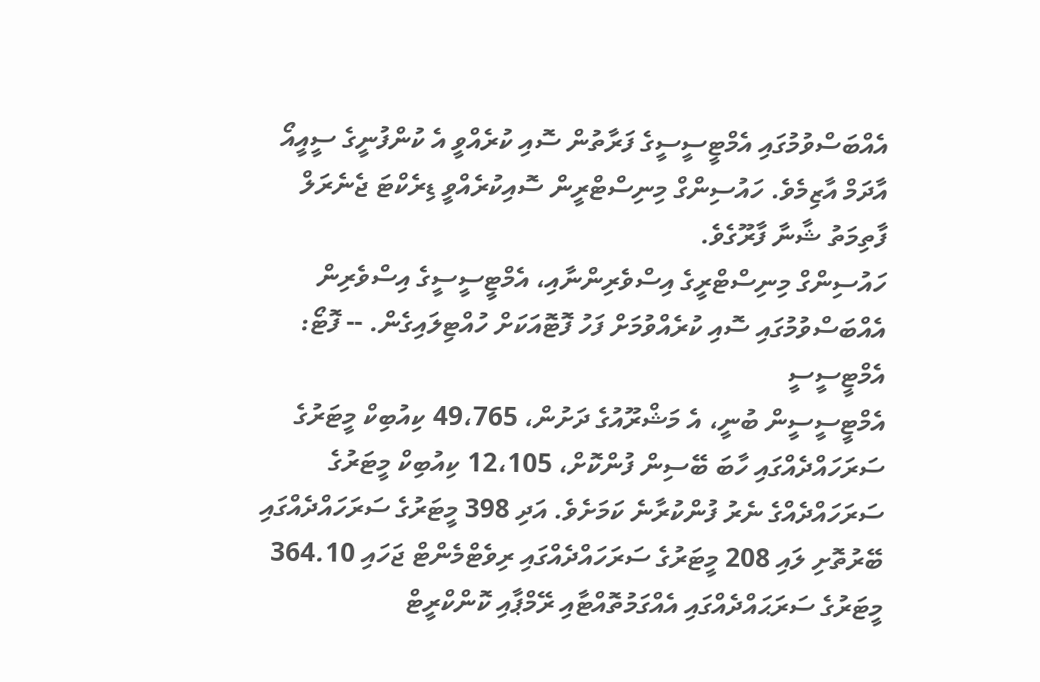އެއްބަސްވުމުގައި އެމްޓީސީސީގެ ފަރާތުން ސޮއި ކުރެއްވީ އެ ކުންފުނީގެ ސީއީއޯ އާދަމް އާޒިމެވެ. ހައުސިންގް މިނިސްޓްރީން ސޮއިކުރެއްވީ ޑިރެކްޓަ ޖެނެރަލް ފާތިމަތު ޝާނާ ފާރޫގެވެ.
ހައުސިންގް މިނިސްޓްރީގެ އިސްވެރިންނާއި، އެމްޓީސީސީގެ އިސްވެރިން އެއްބަސްވުމުގައި ސޮއި ކުރެއްވުމަށް ފަހު ފޮޓޮއަކަށް ހުއްޓިލައިގެން. -- ފޮޓޯ: އެމްޓީސީސީ
އެމްޓީސީސީން ބުނީ، އެ މަޝްރޫއުގެ ދަށުން، 49،765 ކިއުބިކް މީޓަރުގެ ސަރަހައްދެއްގައި ހާބަ ބޭސިން ފުންކޮށް، 12،105 ކިއުބިކް މީޓަރުގެ ސަރަހައްދެއްގެ ނެރު ފުންކުރާނެ ކަމަށެވެ. އަދި 398 މީޓަރުގެ ސަރަހައްދެއްގައި ބޭރުތޮށި ލައި 208 މީޓަރުގެ ސަރަހައްދެއްގައި ރިވެޓްމެންޓް ޖަހައި 364.10 މީޓަރުގެ ސަރަޙައްދެއްގައި އެއްގަމުތޮއްޓާއި ރޭމްޕާއި ކޮންކްރީޓް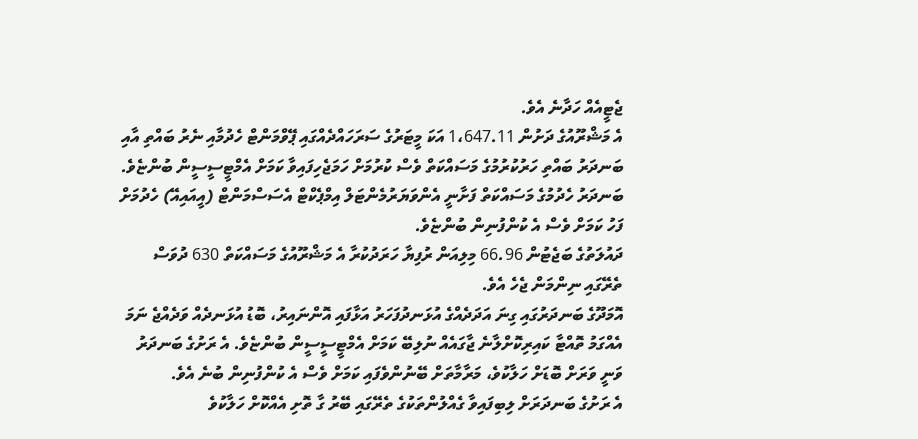ޖެޓީއެއް ހަދާނެ އެވެ.
އެ މަޝްރޫއުގެ ދަށުން 1،647.11 އަކަ މީޓަރުގެ ސަރަހައްދެއްގައި ޕޭވްމަންޓް ހެދުމާއި ނެރު ބައްތި އާއި ބަނދަރު ބައްތި ހަރުކުރުމުގެ މަސައްކަތް ވެސް ކުރުމަށް ހަމަޖެހިފައިވާ ކަމަށް އެމްޓީސީސީން ބުންޏެވެ.
ބަނދަރު ހެދުމުގެ މަސައްކަތް ފަށާނީ އެންވަޔަރުމެންޓަލް އިމްޕެކްޓް އެސަސްމަންޓް (އީއައިއޭ) ހެދުމަށް ފަހު ކަމަށް ވެސް އެ ކުންފުނިން ބުންޏެވެ.
ދައުލަތުގެ ބަޖެޓުން 66.96 މިލިއަން ރުފިޔާ ހަރަދުކުރާ އެ މަޝްރޫއުގެ މަސައްކަތް 630 ދުވަސް ތެރޭގައި ނިންމަން ޖެހެ އެވެ.
އޮމަދޫގެ ބަނދަރުގައި ގިނަ އަދަދެއްގެ އުޅަނދުފަހަރު އަޅާފައި އޮންނައިރު، ބޮޑު އުޅަނދެއް ވަދެއްޖެ ނަމަ އެއްގަމު ތޮއްޓާ ކައިރިކޮށްލާނެ ޖާގައެއް ނުލިބޭ ކަމަށް އެމްޓީސީސީން ބުންޏެވެ. އެ ރަށުގެ ބަނދަރު ވަނީ ވަރަށް ބޮޑަށް ހަލާކުވެ، މަރާމާތަށް ބޭނުންވެފައި ކަމަށް ވެސް އެ ކުންފުނިން ބުނެ އެވެ.
އެ ރަށުގެ ބަނދަރަށް ލިބިފައިވާ ގެއްލުންތަކުގެ ތެރޭގައި ބޭރު ގާ ތޮށި އެއްކޮށް ހަލާކުވެ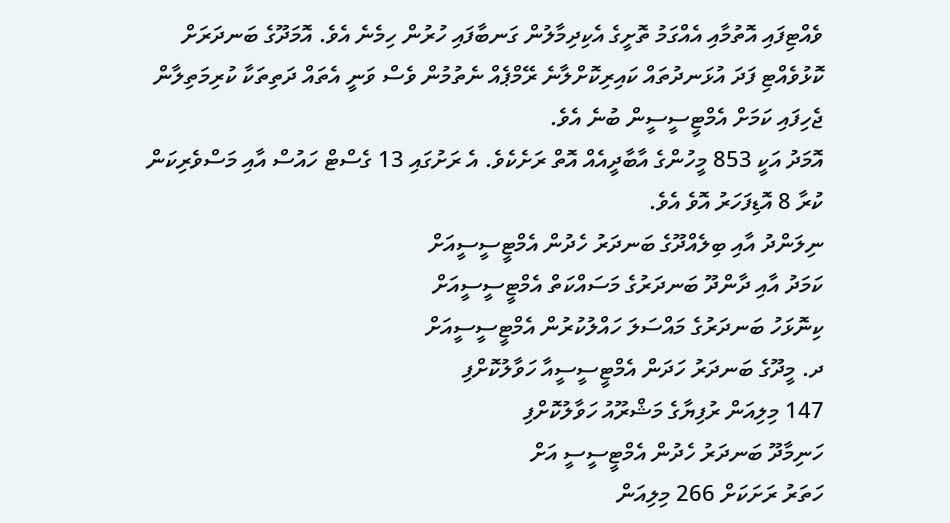ވެއްޓިފައި އޮތުމާއި އެއްގަމު ތޮށީގެ އެކިދިމާލުން ގަނބާފައި ހުރުން ހިމެނެ އެވެ. އޮމަދޫގެ ބަނދަރަށް ކޮޅުވެއްޓި ފަދަ އުޅަނދުތައް ކައިރިކޮށްލާނެ ރޭމްޕެއް ނެތުމުން ވެސް ވަނީ އެތައް ދަތިތަކާ ކުރިމަތިލާން ޖެހިފައި ކަމަށް އެމްޓީސީސީން ބުނެ އެވެ.
އޮމަދު އަކީ 853 މީހުންގެ އާބާދީއެއް އޮތް ރަށެކެވެ. އެ ރަށުގައި 13 ގެސްޓް ހައުސް އާއި މަސްވެރިކަން ކުރާ 8 އޮޑިފަހަރު އޮވެ އެވެ.
ނިލަންދު އާއި ބިލެއްދޫގެ ބަނދަރު ހެދުން އެމްޓީސީސީއަށް
ކަމަދު އާއި ދާންދޫ ބަނދަރުގެ މަސައްކަތް އެމްޓީސީސީއަށް
ކިނޮޅަހު ބަނދަރުގެ މައްސަލަ ހައްލުކުރުން އެމްޓީސީސީއަށް
ދ. މީދޫގެ ބަނދަރު ހަދަން އެމްޓީސީސީއާ ހަވާލުކޮށްފި
147 މިލިއަން ރުފިޔާގެ މަޝްރޫއު ހަވާލުކޮށްފި
ހަނިމާދޫ ބަނދަރު ހެދުން އެމްޓީސީސީ އަށް
ހަތަރު ރަށަކަށް 266 މިލިއަން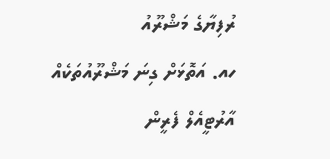ރުފިޔާގެ މަޝްރޫއު
ހއ. އަތޮޅަށް ގިނަ މަޝްރޫއުތަކެއް
އާރުޓީއެލް ފެރީން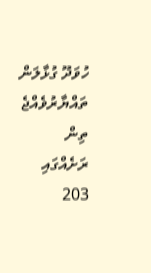ހުވަދޫ ގުޅާލަން ތައްޔާރުވެއްޖެ
ތިން ރަށެއްގައި 203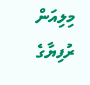މިލިއަން ރުފިޔާގެ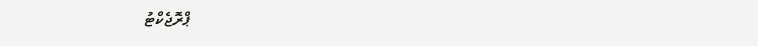ޕްރޮޖެކްޓު